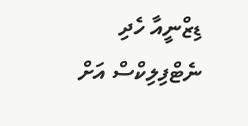ޑިޒްނީއާ ހެދި ނެޓްފިލިކްސް އަށް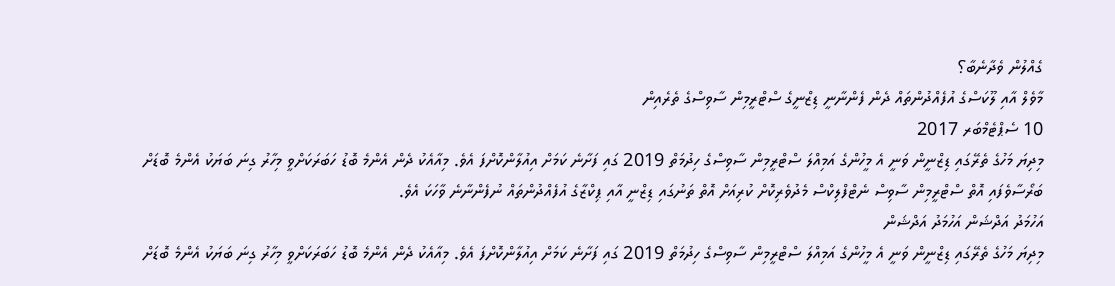ގެއްލުން ވެދާނެބާ؟
މާވެލް އާއި ލޫކަސްގެ އުފެއްދުންތައް ދެން ފެންނާނީ ޑިޒްނީގެ ސްޓްރީމިން ސާވިސްގެ ތެރެއިން
10 ސެޕްޓެމްބަރ 2017
މިދިޔަ މަހުގެ ތެރޭގައި ޑިޒްނީން ވަނީ އެ މީހުންގެ އަމިއްލަ ސްޓްރީމިން ސާވިސްގެ ހިދުމަތް 2019 ގައި ފަށާނެ ކަމަށް އިއުލާންކޮށްފަ އެވެ. މިއާއެކު ދެން އެންމެ ބޮޑު ހަބަރަކަށްވީ މިހާރު ގިނަ ބަޔަކު އެންމެ ބޮޑަށް ބަރޯސާވެފައި އޮތް ސްޓްރީމިން ސާވިސް ނެޓްފްލިކްސް މެދުވެރިކޮށް ކުރިއަށް އޮތް ތަނުގައި ޑިޒްނީ އާއި ޕިކްޒާގެ އުފެއްދުންތައް ނުފެންނާނެ ވާހަކަ އެވެ.
އަހުމަދު އަދްޝަން އަހުމަދު އަދްޝަން
މިދިޔަ މަހުގެ ތެރޭގައި ޑިޒްނީން ވަނީ އެ މީހުންގެ އަމިއްލަ ސްޓްރީމިން ސާވިސްގެ ހިދުމަތް 2019 ގައި ފަށާނެ ކަމަށް އިއުލާންކޮށްފަ އެވެ. މިއާއެކު ދެން އެންމެ ބޮޑު ހަބަރަކަށްވީ މިހާރު ގިނަ ބަޔަކު އެންމެ ބޮޑަށް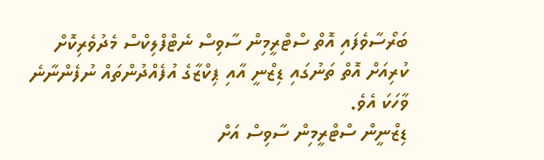ބަރޯސާވެފައި އޮތް ސްޓްރީމިން ސާވިސް ނެޓްފްލިކްސް މެދުވެރިކޮށް ކުރިއަށް އޮތް ތަނުގައި ޑިޒްނީ އާއި ޕިކްޒާގެ އުފެއްދުންތައް ނުފެންނާނެ ވާހަކަ އެވެ.
ޑިޒްނީން ސްޓްރީމިން ސާވިސް އަށް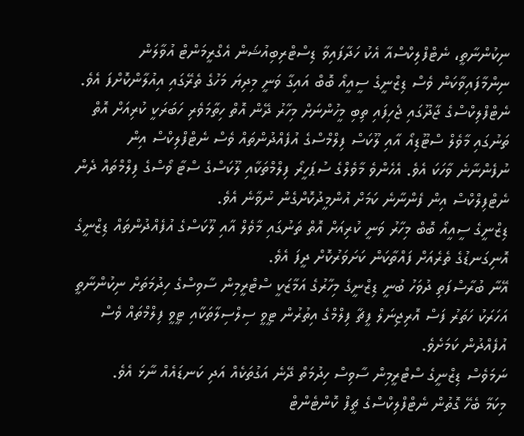ނިކުންނާތީ، ނެޓްފްލިކްސްއާ އެކު ހަދާފައިވާ ޑިސްޓްރިބިއުޝަން އެގްރީމަންޓް އުވާލަން ނިންމާފައިވާކަން ވެސް ޑިޒްނީގެ ސީއީއޯ ބޮބް އައިގާ ވަނީ މިދިޔަ މަހުގެ ތެރޭގައި އިއުލާންކޮށްފަ އެވެ.
ނެޓްފްލިކްސްގެ ޖާދޫގައި ޖެހިފައި ތިބި މީހުންނަށް މިހާރު ދޭން އޮތް ހިތާމަވެރި ހަބަރަކީ ކުރިއަށް އޮތް ތަނުގައި މާވެލް ސްޓޫޑިއޯ އާއި ލޫކަސް ފިލްމްސްގެ އުފެއްދުންތައް ވެސް ނެޓްފްލިކްސް އިން ނުފެންނާނެ ވާހަކަ އެވެ. އެހެންވެ މާވެލްގެ ސުޕަހީރޯ ފިލްމްތަކާއި ލޫކަސްގެ ސްޓާ ވޯސްގެ ފިލްމްތައް ދެން ނެޓްފިލްކްސް އިން ފެންނާނެ ކަމަށް އުންމީދުކޮށްގެން ނުވާނެ އެވެ.
ޑިޒްނީގެ ސީއީއޯ ބޮބް މިހާރު ވަނީ ކުރިއަށް އޮތް ތަނުގައި މާވެލް އާއި ލޫކަސްގެ އުފެއްދުންތައް ޑިޒްނީގެ އޮނިގަނޑުގެ ތެރެއަށް ފައްތާކަން ކަށަވަރުކޮށް ދީފަ އެވެ.
އޭނާ ބުރާސްފަތި ދުވަހު ބުނީ ޑިޒްނީގެ މިހާރުގެ އަމާޒަކީ ސްޓްރީމިން ސާވިސްގެ ހިދުމަތަށް ނިކުންނާތީ އަހަރަކު ހަތަރު ފަސް އޮރިޖިނަލް ފީޗާ ފިލްމްގެ އިތުރުން ޓީވީ ސިލްސިލާތަކާއި ޓީވީ ފިލްމްތައް ވެސް އުފެއްދުން ކަމަށެވެ.
ނަމަވެސް ޑިޒްނީގެ ސްޓްރީމިން ސާވިސް ހިދުމަތް ދޭނެ އަގުތަކެއް އަދި ކަނޑައެއް ނާޅަ އެވެ.
މިކަމާ ބެހޭ ގޮތުން ނެޓްފްލިކްސްގެ ޗީފް ކޮންޓެންޓް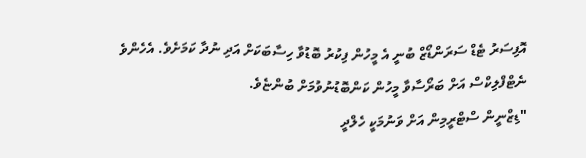އޮފިސަރު ޓެޑް ސަރަންޑޯޒް ބުނީ އެ މީހުން ފިކުރު ބޮޑުވާ ހިސާބަކަށް އަދި ނުދާ ކަމަށެވެ. އެހެންވެ ނެޓްފްލިކްސް އަށް ބަރޯސާވާ މީހުން ކަންބޮޑުނުވުމަށް ބުންޏެވެ.
"ޑިޒްނީން ސްޓްރީމިން އަށް ވަނުމަކީ ހެލްދީ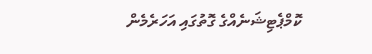ކޮމްޕެޓިޝަނެއްގެ ގޮތުގައި އަހަރެމެން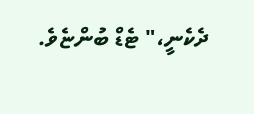ދެކެނީ،" ޓެޑް ބުންޏެވެ.